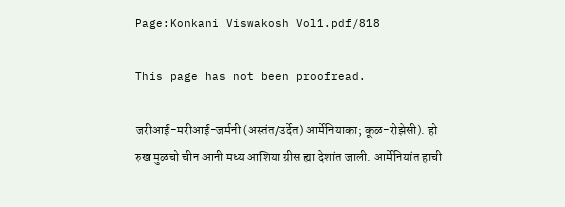Page:Konkani Viswakosh Vol1.pdf/818

This page has not been proofread.

जरीआई-मरीआई-जर्मनी (अस्तंत/उर्देत) आर्मेनियाका; कूळ-रोझेसी). हो रुख मुळचो चीन आनी मध्य आशिया ग्रीस ह्या देशांत जाली. आर्मेनियांत हाची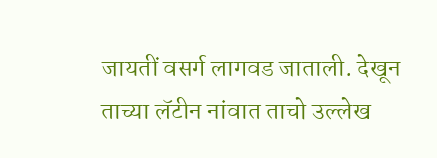जायतीं वसर्ग लागवड जाताली. देखून ताच्या लॅटीन नांवात ताचो उल्लेख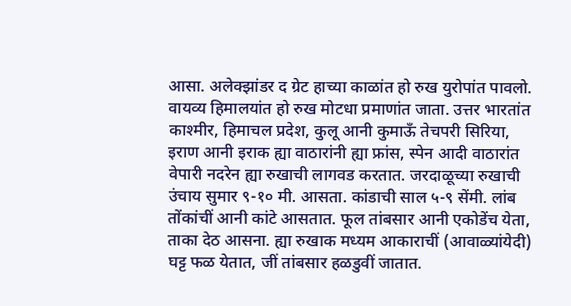आसा. अलेक्झांडर द ग्रेट हाच्या काळांत हो रुख युरोपांत पावलो. वायव्य हिमालयांत हो रुख मोटधा प्रमाणांत जाता. उत्तर भारतांत काश्मीर, हिमाचल प्रदेश, कुलू आनी कुमाऊँ तेचपरी सिरिया, इराण आनी इराक ह्या वाठारांनी ह्या फ्रांस, स्पेन आदी वाठारांत वेपारी नदरेन ह्या रुखाची लागवड करतात. जरदाळूच्या रुखाची उंचाय सुमार ९-१० मी. आसता. कांडाची साल ५-९ सेंमी. लांब तोंकांचीं आनी कांटे आसतात. फूल तांबसार आनी एकोडेंच येता, ताका देठ आसना. ह्या रुखाक मध्यम आकाराचीं (आवाळ्यांयेदी) घट्ट फळ येतात, जीं तांबसार हळडुवीं जातात.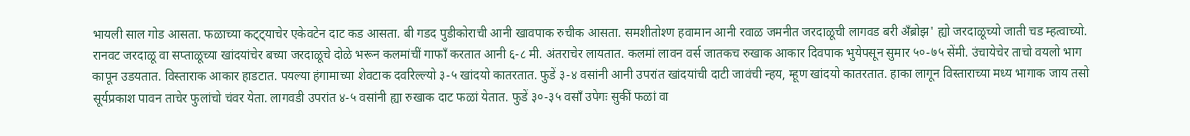भायली साल गोड आसता. फळाच्या कट्ट्याचेर एकेवटेन दाट कड आसता. बी गडद पुडीकोराची आनी खावपाक रुचीक आसता. समशीतोश्ण हवामान आनी रवाळ जमनीत जरदाळूची लागवड बरी अँब्रोझ' ह्यो जरदाळूच्यो जाती चड म्हत्वाच्यो. रानवट जरदाळू वा सप्ताळूच्या खांदयांचेर बच्या जरदाळूचे दोळे भरून कलमांचीं गाफाँ करतात आनी ६-८ मी. अंतराचेर लायतात. कलमां लावन वर्स जातकच रुखाक आकार दिवपाक भुयेपसून सुमार ५०-७५ सेंमी. उंचायेचेर ताचो वयलो भाग कापून उडयतात. विस्ताराक आकार हाडटात. पयल्या हंगामाच्या शेवटाक दवरिल्ल्यो ३-५ खांदयो कातरतात. फुडें ३-४ वसांनी आनी उपरांत खांदयांची दाटी जावंची न्हय, म्हूण खांदयो कातरतात. हाका लागून विस्ताराच्या मध्य भागाक जाय तसो सूर्यप्रकाश पावन ताचेर फुलांचो चंवर येता. लागवडी उपरांत ४-५ वसांनी ह्या रुखाक दाट फळां येतात. फुडें ३०-३५ वसाँ उपेगः सुकीं फळां वा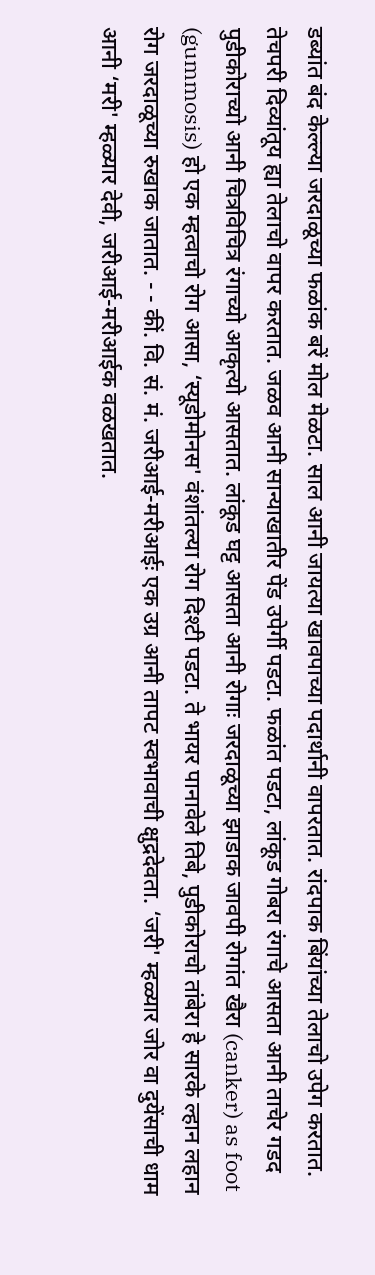डब्यांत बंद केल्ल्या जरदाळूच्या फळांक बरें मोल मेळटा. साल आनी जायत्या खावपाच्या पदार्थानी वापरतात. रांदपाक बिंयांच्या तेलाचो उपेग करतात. तेचपरी दिव्यांतूय ह्या तेलाचो वापर करतात. जळव आनी सान्याखातीर पेंड उपेर्गी पडटा. फळांत पडटा, लांकूड गोबरा रंगाचे आसता आनी ताचेर गडद पुडीकोराच्यो आनी चित्रविचित्र रंगाच्यो आकृत्यो आसतात. लांकूड घट्ट आसता आनी रोगाः जरदाळूच्या झाडाक जावपी रोगांत खैरा (canker) as foot (gummosis) हो एक म्हत्वाचो रोग आसा, ‘स्यूडोमोनस' वंशांतल्या रोग दिश्टी पडटा. ते भायर पानावेले तिबे, पुडीकोराचो तांबेरा हे सारके ल्हान लहान रोग जरदाळूच्या रुखाक जातात. - - कीं. वि. सं. मं. जरीआई-मरीआईः एक उग्र आनी तापट स्वभावाची क्षुद्रदेवता. ‘जरी' म्हळ्यार जोर वा दुयेंसाची धाम आनी ‘मरी' म्हळ्यार देवी, जरीआई-मरीआईक वळखतात.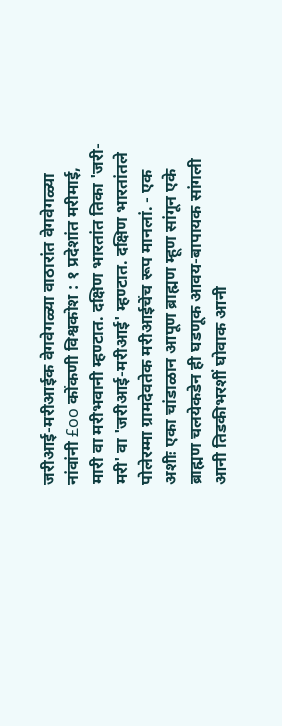जरीआई-मरीआईक वेगवेगळ्या वाठारांत वेगवेगळ्या नांवांनी £oo कोंकणी विश्वकोश : १ प्रदेशांत मरीमाई, मारी वा मरीभवानी म्हण्टात. दक्षिण भारतांत तिका 'जरी-मरी' वा 'जरीआई-मरीआई' म्हण्टात. दक्षिण भारतांतले पोलेरम्मा ग्रामदेवतेक मरीआईचेंच रूप मानलां. - एक अशीः एका चांडाळान आपूण ब्राह्मण म्हूण सांगून एके ब्राह्मण चलयेकडेन ही घडणूक आवय-बापायक सांगली आनी तिडकीभरशीं घोवाक आनी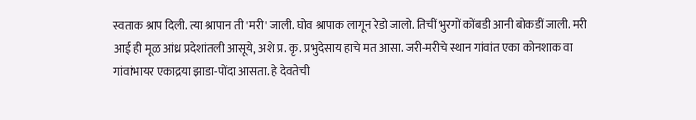स्वताक श्राप दिली. त्या श्रापान ती 'मरी' जाली. घोव श्रापाक लागून रेडो जालो. तिचीं भुरगों कोंबडी आनी बोकडीं जाली. मरी आई ही मूळ आंध्र प्रदेशांतली आसूये, अशे प्र. कृ. प्रभुदेसाय हाचे मत आसा. जरी-मरीचे स्थान गांवांत एका कोनशाक वा गांवांभायर एकाद्रया झाडा-पोंदा आसता. हे देवतेची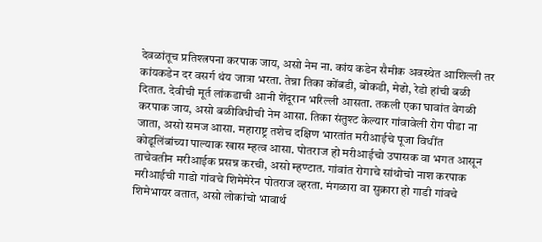देवळांतूच प्रतिश्त्रपना करपाक जाय, असो नेम ना. कांय कडेन सैमीक अवस्थेत आशिल्ली तर कांयकडेन दर वसर्ग थंय जात्रा भरता. तेन्ना तिका कोंबडी, बोकडी, मेढो, रेडो हांची बळी दितात. देवीची मूर्त लांकडाची आनी शेंदूरान भरिल्ली आसता. तकली एका घावांत वेगळी करपाक जाय, असो बळीविधीची नेम आसा. तिका संतुश्ट केल्यार गांवावेली रोग पीडा ना जाता, असो समज आसा. महाराष्ट्र तशेच दक्षिण भारतांत मरीआईचे पूजा विधींत कोडूलिंबांच्या पाल्याक खास म्हत्व आसा. पोतराज हो मरीआईचो उपासक वा भगत आसून ताचेवतीन मरीआईक प्रसन्न करची, असो म्हण्टात. गांवांत रोगाचे सांथोचो नाश करपाक मरीआईची गाडो गांवचे शिमेमेरेन पोतराज व्हरता. मंगळारा वा सुक्रारा हो गाडी गांवचे शिमेभायर वतात, असो लोकांचो भावार्थ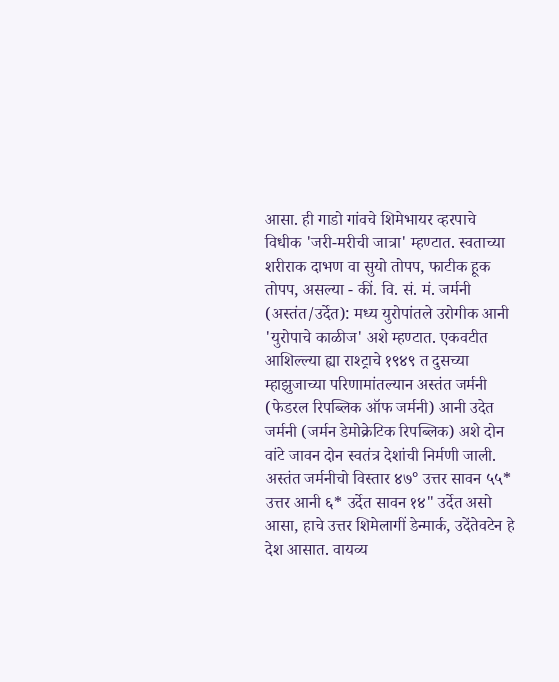आसा. ही गाडो गांवचे शिमेभायर व्हरपाचे विधीक 'जरी-मरीची जात्रा' म्हण्टात. स्वताच्या शरीराक दाभण वा सुयो तोपप, फाटीक हूक तोपप, असल्या - कीं. वि. सं. मं. जर्मनी (अस्तंत/उर्देत): मध्य युरोपांतले उरोगीक आनी 'युरोपाचे काळीज' अशे म्हण्टात. एकवटीत आशिल्ल्या ह्या राश्ट्राचे १९४९ त दुसच्या म्हाझुजाच्या परिणामांतल्यान अस्तंत जर्मनी (फेडरल रिपब्लिक ऑफ जर्मनी) आनी उदेत जर्मनी (जर्मन डेमोक्रेटिक रिपब्लिक) अशे दोन वांटे जावन दोन स्वतंत्र देशांची निर्मणी जाली. अस्तंत जर्मनीचो विस्तार ४७° उत्तर सावन ५५* उत्तर आनी ६* उर्देत सावन १४" उर्देत असो आसा, हाचे उत्तर शिमेलागीं डेन्मार्क, उदेंतेवटेन हे देश आसात. वायव्य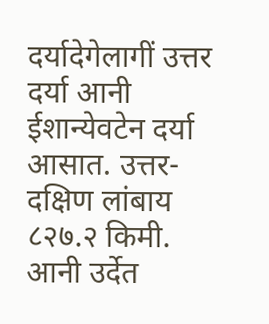दर्यादेगेलागीं उत्तर दर्या आनी ईशान्येवटेन दर्या आसात. उत्तर-दक्षिण लांबाय ८२७.२ किमी. आनी उर्देत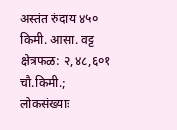अस्तंत रुंदाय ४५० किमी. आसा. वट्ट क्षेत्रफळ: २,४८,६०१ चौ.किमी.; लोकसंख्याः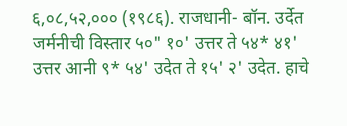६,०८,५२,००० (१९८६). राजधानी- बॉन. उर्देत जर्मनीची विस्तार ५०" १०' उत्तर ते ५४* ४१' उत्तर आनी ९* ५४' उदेत ते १५' २' उदेत. हाचे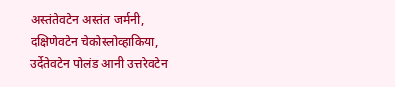अस्तंतेवटेन अस्तंत जर्मनी, दक्षिणेवटेन चेकोस्लोव्हाकिया, उर्देतेवटेन पोलंड आनी उत्तरेवटेन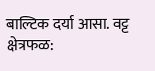बाल्टिक दर्या आसा. वट्ट क्षेत्रफळ: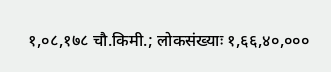१,०८,१७८ चौ.किमी.; लोकसंख्याः १,६६,४०,०००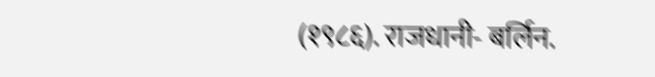(१९८६). राजधानी- बर्लिन.